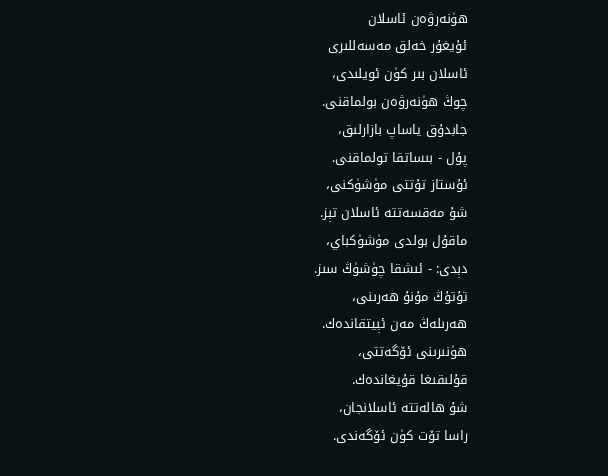ھۈنەرۋەن ئاسلان
ئۇيغۇر خەلق مەسەللىرى
ئاسلان بىر كۈن ئويلىدى،
چوڭ ھۈنەرۋەن بولماقنى.
جابدۇق ياساپ بازارلىق،
پۇل - بىساتقا تولماقنى.
ئۇستاز تۇتتى مۈشۈكنى،
شۇ مەقسەتتە ئاسلان تېز.
ماقۇل بولدى مۈشۈكباي،
دېدى: - ئىشقا چۈشۈڭ سىز.
تۇتۇڭ مۇنۇ ھەرىنى،
ھەرىلەڭ مەن ئېيتقاندەك.
ھۈنىرىنى ئۆگەتتى،
قۇلىقىغا قۇيغاندەك.
شۇ ھالەتتە ئاسلانجان،
راسا تۆت كۈن ئۆگەندى.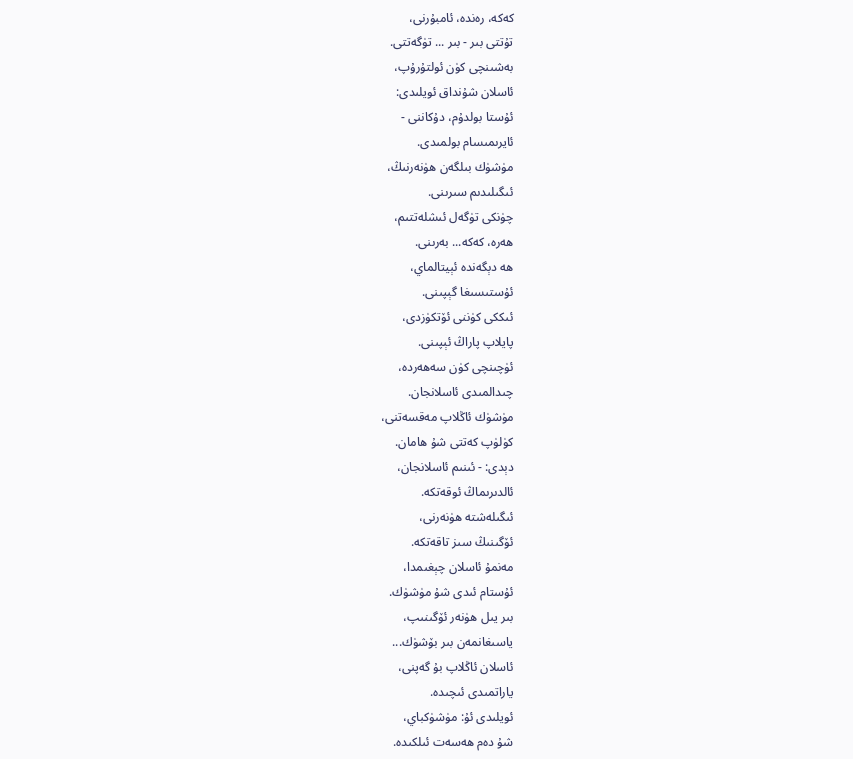كەكە، رەندە، ئامبۇرنى،
تۇتتى بىر - بىر ... تۈگەتتى.
بەشىنچى كۈن ئولتۇرۇپ،
ئاسلان شۇنداق ئويلىدى:
ئۇستا بولدۇم، دۇكاننى -
ئايرىمىسام بولمىدى.
مۈشۈك بىلگەن ھۈنەرنىڭ،
ئىگىلىدىم سىرىنى.
چۈنكى تۈگەل ئىشلەتتىم،
ھەرە، كەكە... بەرىنى.
ھە دېگەندە ئېيتالماي،
ئۇستىسىغا گېپىنى.
ئىككى كۈننى ئۆتكۈزدى،
پايلاپ پاراڭ ئېپىنى.
ئۈچىنچى كۈن سەھەردە،
چىدالمىدى ئاسلانجان.
مۈشۈك ئاڭلاپ مەقسەتنى،
كۈلۈپ كەتتى شۇ ھامان.
دېدى: - ئىنىم ئاسلانجان،
ئالدىرىماڭ ئوقەتكە.
ئىگىلەشتە ھۈنەرنى،
ئۆگىنىڭ سىز تاقەتكە.
مەنمۇ ئاسلان چېغىمدا،
ئۇستام ئىدى شۇ مۈشۈك.
بىر يىل ھۈنەر ئۆگىنىپ،
ياسىغانمەن بىر بۆشۈك...
ئاسلان ئاڭلاپ بۇ گەپنى،
ياراتمىدى ئىچىدە.
ئويلىدى ئۇ: مۈشۈكباي،
شۇ دەم ھەسەت ئىلكىدە.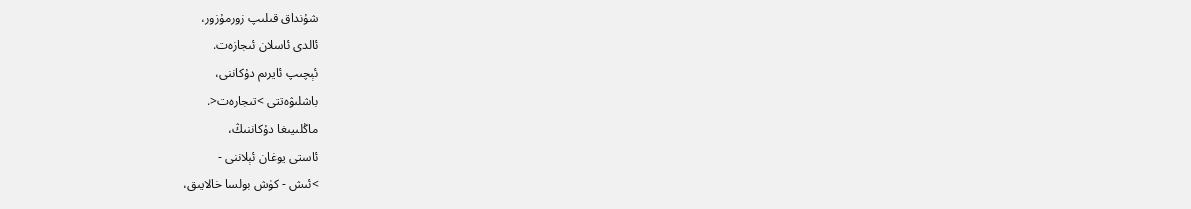شۇنداق قىلىپ زورمۇزور،
ئالدى ئاسلان ئىجازەت.
ئېچىپ ئايرىم دۇكاننى،
باشلىۋەتتى >تىجارەت<.
ماڭلىيىغا دۇكاننىڭ،
ئاستى يوغان ئېلاننى -
>ئىش - كۈش بولسا خالايىق،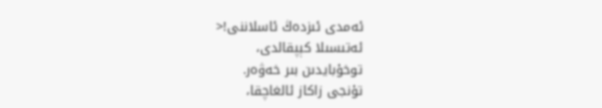ئەمدى ئىزدەڭ ئاسلاننى!<
ئەتىسىلا كېپقالدى،
توخۇبايدىن بىر خەۋەر.
تۇنجى زاكاز ئالغاچقا،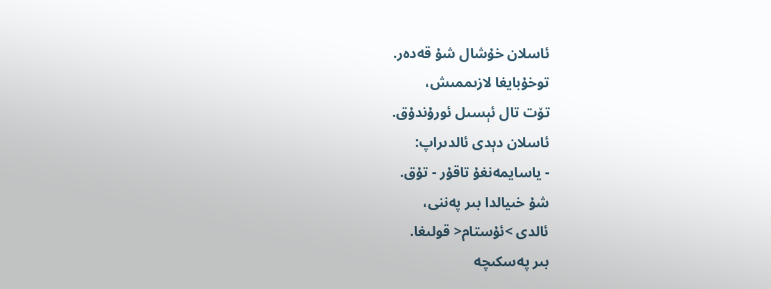ئاسلان خۇشال شۇ قەدەر.
توخۇبايغا لازىممىش،
تۆت تال ئېسىل ئورۇندۇق.
ئاسلان دېدى ئالدىراپ:
- ياسايمەنغۇ تاقۇر - تۇق.
شۇ خىيالدا بىر پەننى،
ئالدى >ئۇستام< قولىغا.
بىر پەسكىچە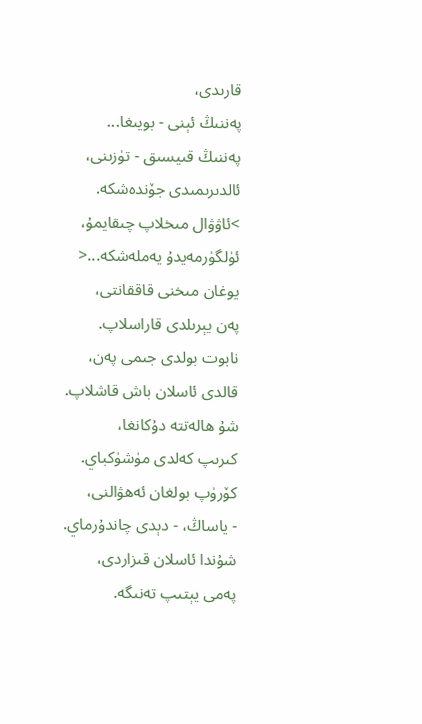قارىدى،
پەننىڭ ئېنى - بويىغا...
پەننىڭ قىيسىق - تۈزىنى،
ئالدىرىمىدى جۆندەشكە.
>ئاۋۋال مىخلاپ چىقايمۇ،
ئۈلگۈرمەيدۇ يەملەشكە...<
يوغان مىخنى قاققانتى،
پەن يېرىلدى قاراسلاپ.
نابوت بولدى جىمى پەن،
قالدى ئاسلان باش قاشلاپ.
شۇ ھالەتتە دۇكانغا،
كىرىپ كەلدى مۈشۈكباي.
كۆرۈپ بولغان ئەھۋالنى،
- ياساڭ، - دېدى چاندۇرماي.
شۇندا ئاسلان قىزاردى،
پەمى يېتىپ تەنىگە.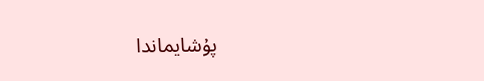پۇشايماندا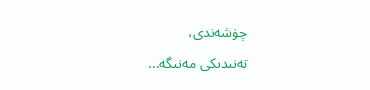چۈشەندى،
تەنىدىكى مەنىگە...